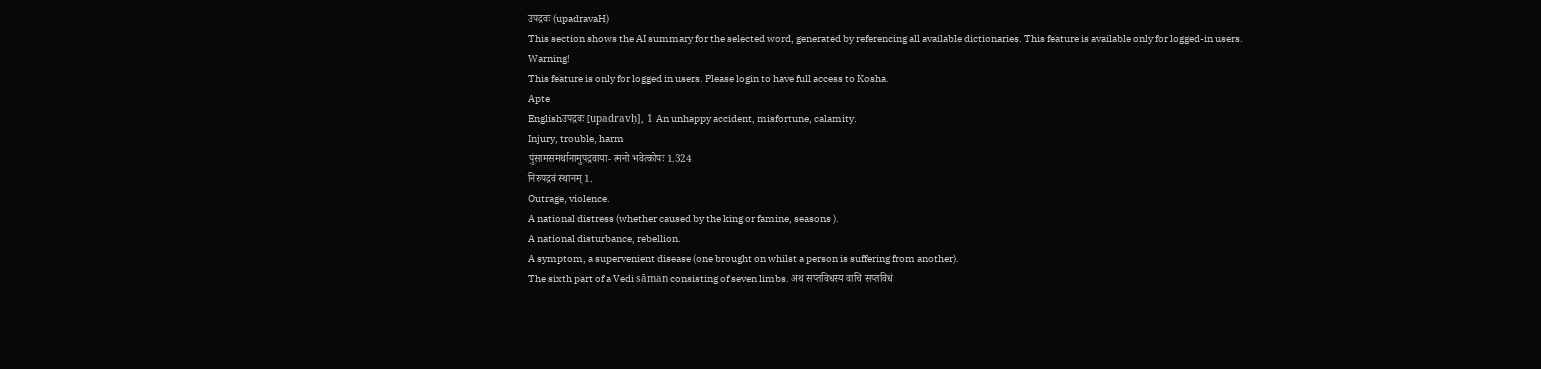उपद्रवः (upadravaH)
This section shows the AI summary for the selected word, generated by referencing all available dictionaries. This feature is available only for logged-in users.
Warning!
This feature is only for logged in users. Please login to have full access to Kosha.
Apte
Englishउपद्रवः [upadravḥ], 1 An unhappy accident, misfortune, calamity.
Injury, trouble, harm
पुंसामसमर्थानामुपद्रवाया- त्मनो भवेत्कोपः 1.324
निरुपद्रवं स्थानम् 1.
Outrage, violence.
A national distress (whether caused by the king or famine, seasons ).
A national disturbance, rebellion.
A symptom, a supervenient disease (one brought on whilst a person is suffering from another).
The sixth part of a Vedi sāman consisting of seven limbs. अथ सप्तविधस्य वाचि सप्तविधं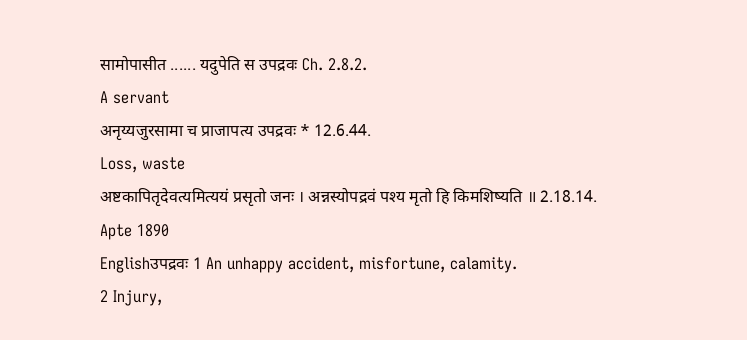सामोपासीत ...... यदुपेति स उपद्रवः Ch. 2.8.2.
A servant
अनृय्यजुरसामा च प्राजापत्य उपद्रवः * 12.6.44.
Loss, waste
अष्टकापितृदेवत्यमित्ययं प्रसृतो जनः । अन्नस्योपद्रवं पश्य मृतो हि किमशिष्यति ॥ 2.18.14.
Apte 1890
Englishउपद्रवः 1 An unhappy accident, misfortune, calamity.
2 Injury,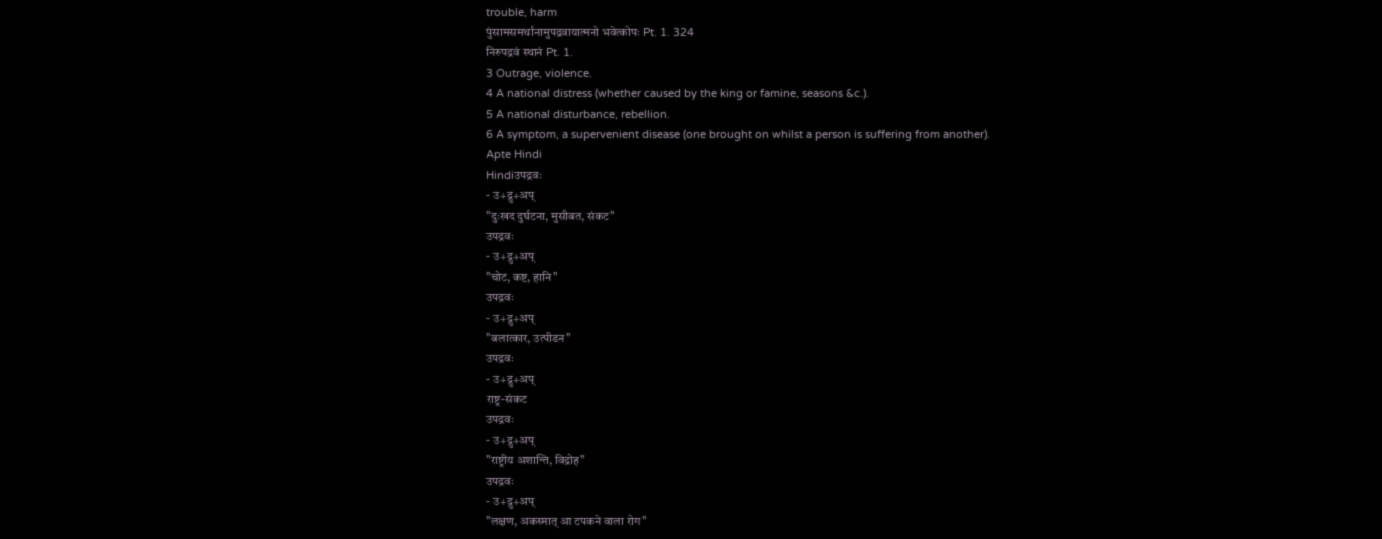trouble, harm
पुंसामसमर्थानामुपद्रवायात्मनो भवेत्कोपः Pt. 1. 324
निरुपद्रवं स्थानं Pt. 1.
3 Outrage, violence.
4 A national distress (whether caused by the king or famine, seasons &c.).
5 A national disturbance, rebellion.
6 A symptom, a supervenient disease (one brought on whilst a person is suffering from another).
Apte Hindi
Hindiउपद्रवः
- उ+द्रु+अप्
"दुःखद दुर्घटना, मुसीबत, संकट"
उपद्रवः
- उ+द्रु+अप्
"चोट, कष्ट, हानि"
उपद्रवः
- उ+द्रु+अप्
"बलात्कार, उत्पीडन"
उपद्रवः
- उ+द्रु+अप्
राष्ट्र-संकट
उपद्रवः
- उ+द्रु+अप्
"राष्ट्रीय अशान्ति, विद्रोह"
उपद्रवः
- उ+द्रु+अप्
"लक्षण, अकस्मात् आ टपकने वाला रोग"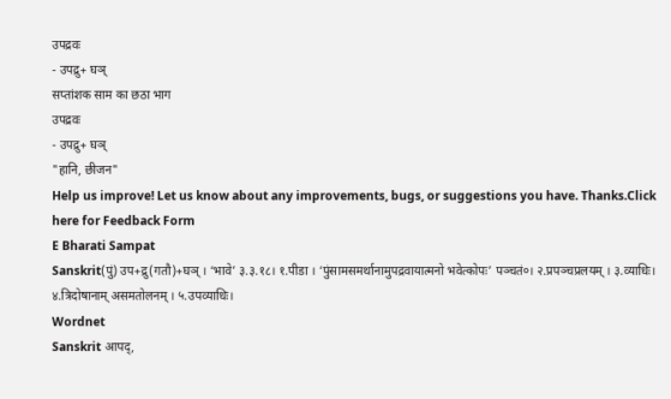उपद्रवः
- उपद्रु+ घञ्
सप्तांशक साम का छठा भाग
उपद्रवः
- उपद्रु+ घञ्
"हानि, छीजन"
Help us improve! Let us know about any improvements, bugs, or suggestions you have. Thanks.Click here for Feedback Form
E Bharati Sampat
Sanskrit(पुं) उप+द्रु(गतौ)+घञ् । ‘भावे’ ३.३.१८। १.पीडा । ‘पुंसामसमर्थानामुपद्रवायात्मनो भवेत्कोपः’ पञ्चतं०। २.प्रपञ्चप्रलयम् । ३.व्याधिः। ४.त्रिदोषानाम् असमतोलनम् । ५.उपव्याधिः।
Wordnet
Sanskrit आपद्,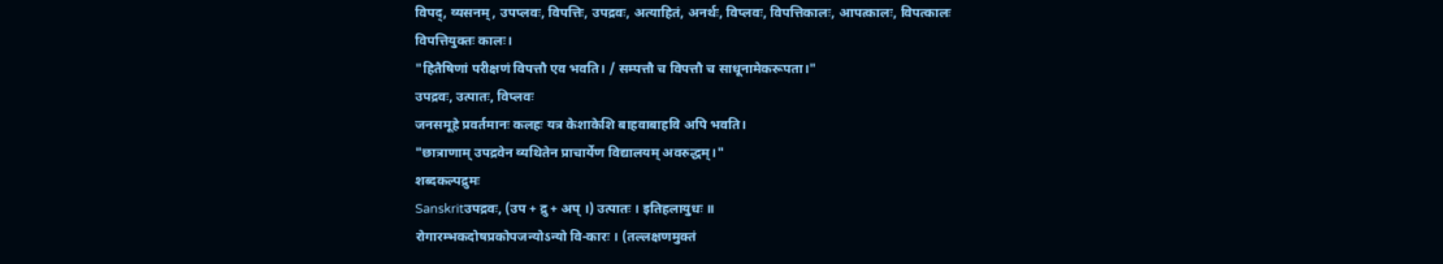विपद्, व्यसनम्, उपप्लवः, विपत्तिः, उपद्रवः, अत्याहितं, अनर्थः, विप्लवः, विपत्तिकालः, आपत्कालः, विपत्कालः
विपत्तियुक्तः कालः।
"हितैषिणां परीक्षणं विपत्तौ एव भवति। / सम्पत्तौ च विपत्तौ च साधूनामेकरूपता।"
उपद्रवः, उत्पातः, विप्लवः
जनसमूहे प्रवर्तमानः कलहः यत्र केशाकेशि बाहवाबाहवि अपि भवति।
"छात्राणाम् उपद्रवेन व्यथितेन प्राचार्येण विद्यालयम् अवरुद्धम्।"
शब्दकल्पद्रुमः
Sanskritउपद्रवः, (उप + द्रु + अप् ।) उत्पातः । इतिहलायुधः ॥
रोगारम्भकदोषप्रकोपजन्योऽन्यो वि-कारः । (तल्लक्षणमुक्तं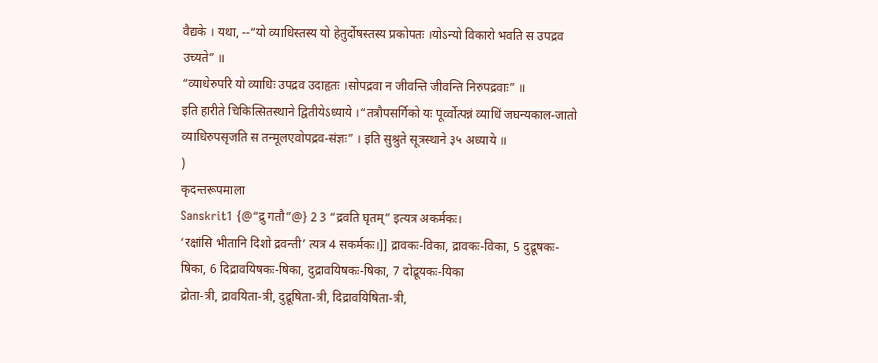वैद्यके । यथा, --“यो व्याधिस्तस्य यो हेतुर्दोषस्तस्य प्रकोपतः ।योऽन्यो विकारो भवति स उपद्रव उच्यते” ॥
“व्याधेरुपरि यो व्याधिः उपद्रव उदाहृतः ।सोपद्रवा न जीवन्ति जीवन्ति निरुपद्रवाः” ॥
इति हारीते चिकित्सितस्थाने द्वितीयेऽध्याये ।“तत्रौपसर्गिको यः पूर्व्वोत्पन्नं व्याधिं जघन्यकाल-जातो व्याधिरुपसृजति स तन्मूलएवोपद्रव-संज्ञः” । इति सुश्रुते सूत्रस्थाने ३५ अध्याये ॥
)
कृदन्तरूपमाला
Sanskrit1 {@“द्रु गतौ”@} 2 3 “द्रवति घृतम्” इत्यत्र अकर्मकः।
‘रक्षांसि भीतानि दिशो द्रवन्ती’ त्यत्र 4 सकर्मकः।]] द्रावकः-विका, द्रावकः-विका, 5 दुद्रूषकः-षिका, 6 दिद्रावयिषकः-षिका, दुद्रावयिषकः-षिका, 7 दोद्रूयकः-यिका
द्रोता-त्री, द्रावयिता-त्री, दुद्रूषिता-त्री, दिद्रावयिषिता-त्री,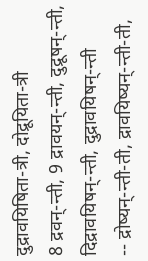दुद्रावयिषिता-त्री, दोद्रूयिता-त्री
8 द्रवन्-न्ती, 9 द्रावयन्-न्ती, दुद्रूषन्-न्ती, दिद्रावयिषन्-न्ती, दुद्रावयिषन्-न्ती
-- द्रोष्यन्-न्ती-ती, द्रावयिष्यन्-न्ती-ती,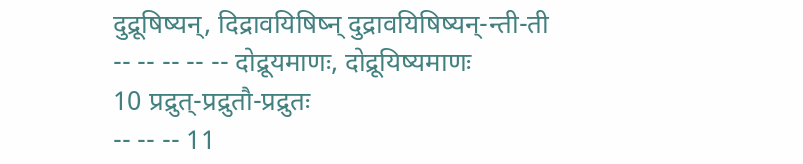दुद्रूषिष्यन्, दिद्रावयिषिष्न् दुद्रावयिषिष्यन्-न्ती-ती
-- -- -- -- -- दोद्रूयमाणः, दोद्रूयिष्यमाणः
10 प्रद्रुत्-प्रद्रुतौ-प्रद्रुतः
-- -- -- 11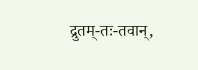द्रुतम्-तः-तवान्,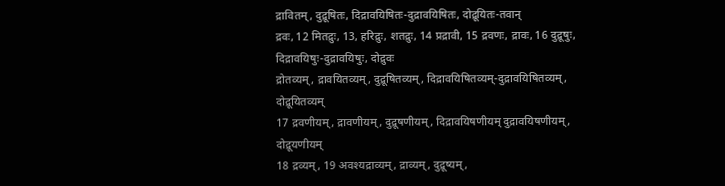द्रावितम्, दुद्रूषितः, दिद्रावयिषितः-दुद्रावयिषितः, दोद्रूयितः-तवान्
द्रवः, 12 मितद्रुः, 13, हरिद्रुः, शतद्रुः, 14 प्रद्रावी, 15 द्रवणः, द्रावः, 16 दुद्रूषुः, दिद्रावयिषुः-दुद्रावयिषुः, दोद्रुवः
द्रोतव्यम्, द्रावयितव्यम्, दुद्रूषितव्यम्, दिद्रावयिषितव्यम्-दुद्रावयिषितव्यम्, दोद्रूयितव्यम्
17 द्रवणीयम्, द्रावणीयम्, दुद्रूषणीयम्, दिद्रावयिषणीयम् दुद्रावयिषणीयम्, दोद्रूयणीयम्
18 द्रव्यम्, 19 अवश्यद्राव्यम्, द्राव्यम्, दुद्रूष्यम्,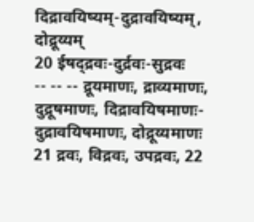दिद्रावयिष्यम्-दुद्रावयिष्यम्, दोद्रूय्यम्
20 ईषद्द्रवः-दुर्द्रवः-सुद्रवः
-- -- -- द्रूयमाणः, द्राव्यमाणः, दुद्रूषमाणः, दिद्रावयिषमाणः-दुद्रावयिषमाणः, दोद्रूय्यमाणः
21 द्रवः, विद्रवः, उपद्रवः, 22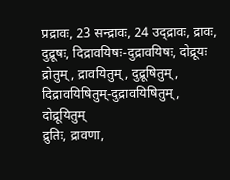प्रद्रावः, 23 सन्द्रावः, 24 उद्द्रावः, द्रावः, दुद्रूषः, दिद्रावयिषः-दुद्रावयिषः, दोद्रूयः
द्रोतुम्, द्रावयितुम्, दुद्रूषितुम्, दिद्रावयिषितुम्-दुद्रावयिषितुम्, दोद्रूयितुम्
द्रुतिः, द्रावणा,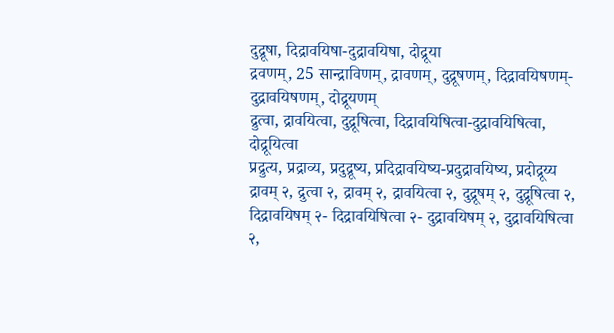दुद्रूषा, दिद्रावयिषा-दुद्रावयिषा, दोद्रूया
द्रवणम्, 25 सान्द्राविणम्, द्रावणम्, दुद्रूषणम्, दिद्रावयिषणम्-दुद्रावयिषणम्, दोद्रूयणम्
द्रुत्वा, द्रावयित्वा, दुद्रूषित्वा, दिद्रावयिषित्वा-दुद्रावयिषित्वा, दोद्रूयित्वा
प्रद्रुत्य, प्रद्राव्य, प्रदुद्रूष्य, प्रदिद्रावयिष्य-प्रदुद्रावयिष्य, प्रदोद्रूय्य
द्रावम् २, द्रुत्वा २, द्रावम् २, द्रावयित्वा २, दुद्रूषम् २, दुद्रूषित्वा २, दिद्रावयिषम् २- दिद्रावयिषित्वा २- दुद्रावयिषम् २, दुद्रावयिषित्वा २,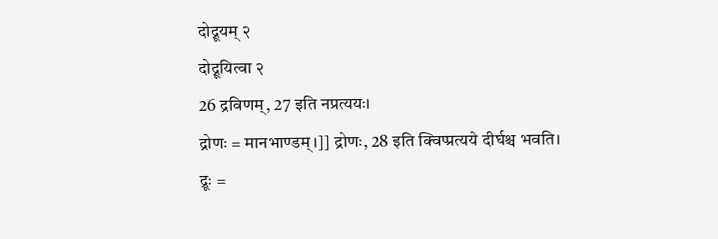दोद्रूयम् २
दोद्रूयित्वा २
26 द्रविणम्, 27 इति नप्रत्ययः।
द्रोणः = मानभाण्डम्।]] द्रोणः, 28 इति क्विप्प्रत्यये दीर्घश्च भवति।
द्रूः =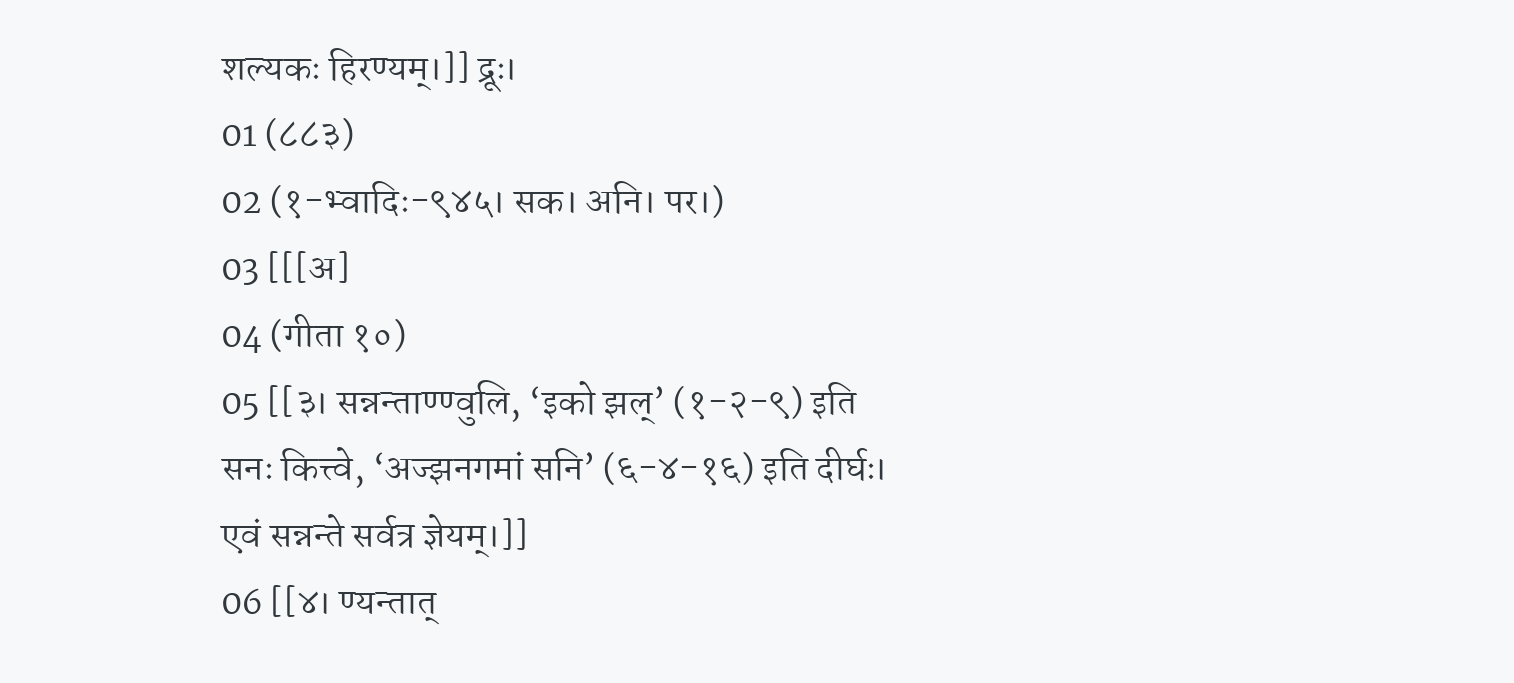शल्यकः हिरण्यम्।]] द्रूः।
01 (८८३)
02 (१-भ्वादिः-९४५। सक। अनि। पर।)
03 [[[अ]
04 (गीता १०)
05 [[३। सन्नन्ताण्ण्वुलि, ‘इको झल्’ (१-२-९) इति सनः कित्त्वे, ‘अज्झनगमां सनि’ (६-४-१६) इति दीर्घः। एवं सन्नन्ते सर्वत्र ज्ञेयम्।]]
06 [[४। ण्यन्तात्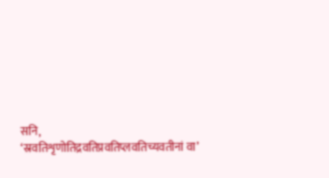सनि, ‘स्रवतिशृणोतिद्रवतिप्रवतिप्लवतिच्यवतीनां वा’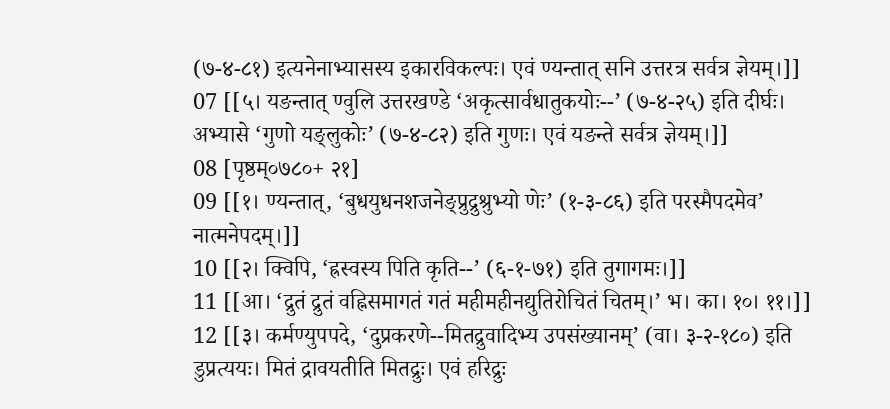(७-४-८१) इत्यनेनाभ्यासस्य इकारविकल्पः। एवं ण्यन्तात् सनि उत्तरत्र सर्वत्र ज्ञेयम्।]]
07 [[५। यङन्तात् ण्वुलि उत्तरखण्डे ‘अकृत्सार्वधातुकयोः--’ (७-४-२५) इति दीर्घः। अभ्यासे ‘गुणो यङ्लुकोः’ (७-४-८२) इति गुणः। एवं यङन्ते सर्वत्र ज्ञेयम्।]]
08 [पृष्ठम्०७८०+ २१]
09 [[१। ण्यन्तात्, ‘बुधयुधनशजनेङ्प्रुद्रुश्रुभ्यो णेः’ (१-३-८६) इति परस्मैपदमेव’ नात्मनेपदम्।]]
10 [[२। क्विपि, ‘ह्रस्वस्य पिति कृति--’ (६-१-७१) इति तुगागमः।]]
11 [[आ। ‘द्रुतं द्रुतं वह्निसमागतं गतं महीमहीनद्युतिरोचितं चितम्।’ भ। का। १०। ११।]]
12 [[३। कर्मण्युपपदे, ‘दुप्रकरणे--मितद्रुवादिभ्य उपसंख्यानम्’ (वा। ३-२-१८०) इति डुप्रत्ययः। मितं द्रावयतीति मितद्रुः। एवं हरिद्रुः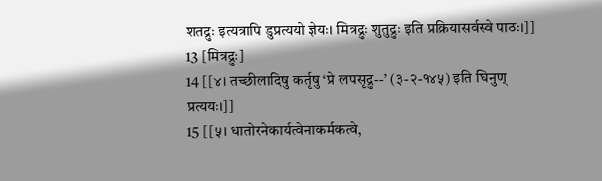शतद्रुः इत्यत्रापि डुप्रत्ययो ज्ञेयः। मित्रद्रुः शुतुद्रुः इति प्रक्रियासर्वस्वे पाठः।]]
13 [मित्रद्रुः]
14 [[४। तच्छीलादिषु कर्तृषु ‘प्रे लपसृद्रु--’ (३-२-१४५) इति घिनुण् प्रत्ययः।]]
15 [[५। धातोरनेकार्यत्वेनाकर्मकत्वे,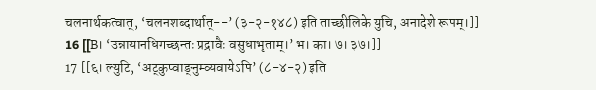चलनार्थकत्वात्, ‘चलनशब्दार्थात्--’ (३-२-१४८) इति ताच्छीलिके युचि, अनादेशे रूपम्।]]
16 [[B। ‘उन्नायानधिगच्छन्तः प्रद्रावैः वसुधाभृताम्।’ भ। का। ७। ३७।]]
17 [[६। ल्युटि, ‘अट्कुप्वाङ्नुम्व्यवायेऽपि’ (८-४-२) इति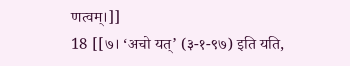णत्वम्।]]
18 [[७। ‘अचो यत्’ (३-१-९७) इति यति,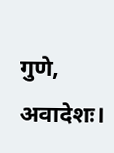गुणे, अवादेशः।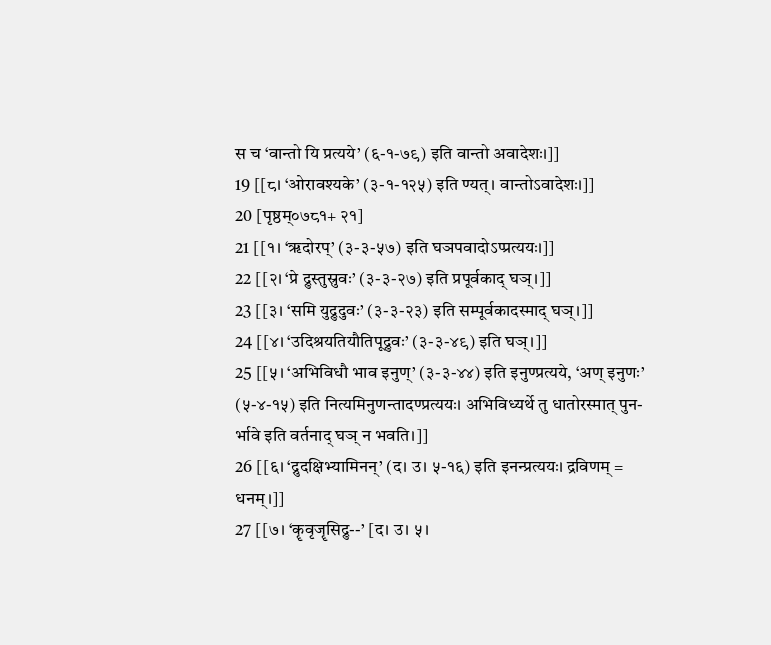स च ‘वान्तो यि प्रत्यये’ (६-१-७९) इति वान्तो अवादेशः।]]
19 [[८। ‘ओरावश्यके’ (३-१-१२५) इति ण्यत्। वान्तोऽवादेशः।]]
20 [पृष्ठम्०७८१+ २१]
21 [[१। ‘ॠदोरप्’ (३-३-५७) इति घञपवादोऽप्प्रत्ययः।]]
22 [[२। ‘प्रे द्रुस्तुस्रुवः’ (३-३-२७) इति प्रपूर्वकाद् घञ्।]]
23 [[३। ‘समि युद्रुदुवः’ (३-३-२३) इति सम्पूर्वकादस्माद् घञ्।]]
24 [[४। ‘उदिश्रयतियौतिपूद्रुवः’ (३-३-४९) इति घञ्।]]
25 [[५। ‘अभिविधौ भाव इनुण्’ (३-३-४४) इति इनुण्प्रत्यये, ‘अण् इनुणः’ (५-४-१५) इति नित्यमिनुणन्तादण्प्रत्ययः। अभिविध्यर्थे तु धातोरस्मात् पुन- र्भावे इति वर्तनाद् घञ् न भवति।]]
26 [[६। ‘द्रुदक्षिभ्यामिनन्’ (द। उ। ५-१६) इति इनन्प्रत्ययः। द्रविणम् = धनम्।]]
27 [[७। ‘कॄवृजॄसिद्रु--’ [द। उ। ५।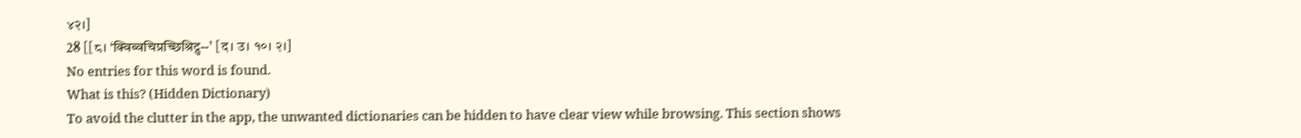४२।]
28 [[८। ‘क्विब्वचिप्रच्छिश्रिद्रु--’ [द। उ। १०। २।]
No entries for this word is found.
What is this? (Hidden Dictionary)
To avoid the clutter in the app, the unwanted dictionaries can be hidden to have clear view while browsing. This section shows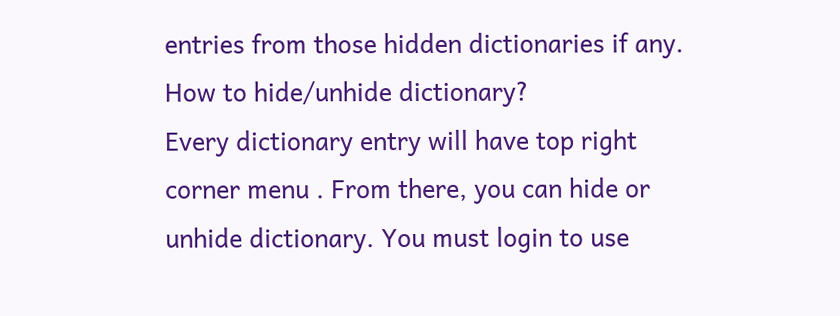entries from those hidden dictionaries if any.
How to hide/unhide dictionary?
Every dictionary entry will have top right corner menu . From there, you can hide or unhide dictionary. You must login to use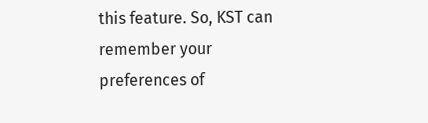this feature. So, KST can remember your preferences of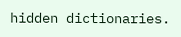hidden dictionaries.